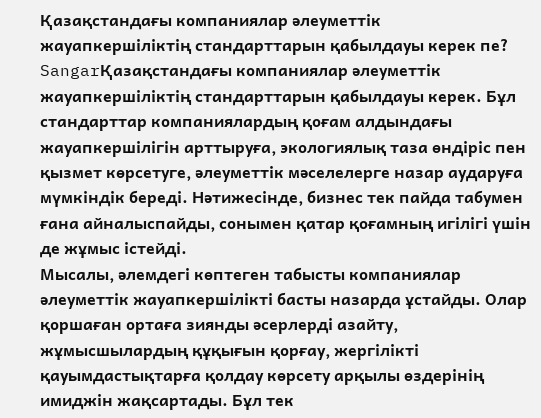Қазақстандағы компаниялар әлеуметтік жауапкершіліктің стандарттарын қабылдауы керек пе?
SangarҚазақстандағы компаниялар әлеуметтік жауапкершіліктің стандарттарын қабылдауы керек. Бұл стандарттар компаниялардың қоғам алдындағы жауапкершілігін арттыруға, экологиялық таза өндіріс пен қызмет көрсетуге, әлеуметтік мәселелерге назар аударуға мүмкіндік береді. Нәтижесінде, бизнес тек пайда табумен ғана айналыспайды, сонымен қатар қоғамның игілігі үшін де жұмыс істейді.
Мысалы, әлемдегі көптеген табысты компаниялар әлеуметтік жауапкершілікті басты назарда ұстайды. Олар қоршаған ортаға зиянды әсерлерді азайту, жұмысшылардың құқығын қорғау, жергілікті қауымдастықтарға қолдау көрсету арқылы өздерінің имиджін жақсартады. Бұл тек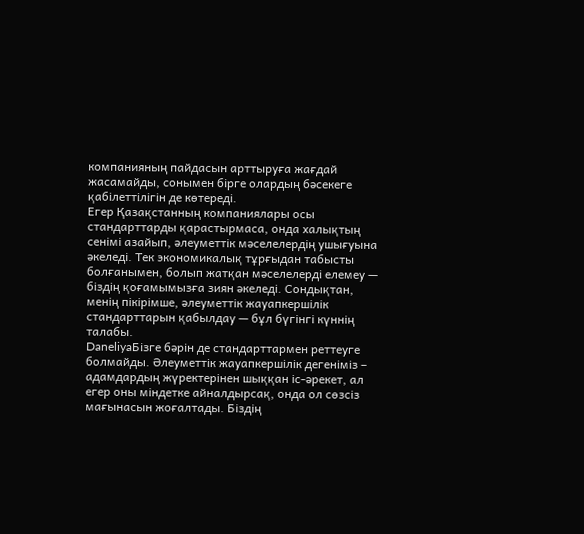компанияның пайдасын арттыруға жағдай жасамайды, сонымен бірге олардың бәсекеге қабілеттілігін де көтереді.
Егер Қазақстанның компаниялары осы стандарттарды қарастырмаса, онда халықтың сенімі азайып, әлеуметтік мәселелердің ушығуына әкеледі. Тек экономикалық тұрғыдан табысты болғанымен, болып жатқан мәселелерді елемеу — біздің қоғамымызға зиян әкеледі. Сондықтан, менің пікірімше, әлеуметтік жауапкершілік стандарттарын қабылдау — бұл бүгінгі күннің талабы.
DaneliyaБізге бәрін де стандарттармен реттеуге болмайды. Әлеуметтік жауапкершілік дегеніміз – адамдардың жүректерінен шыққан іс-әрекет, ал егер оны міндетке айналдырсақ, онда ол сөзсіз мағынасын жоғалтады. Біздің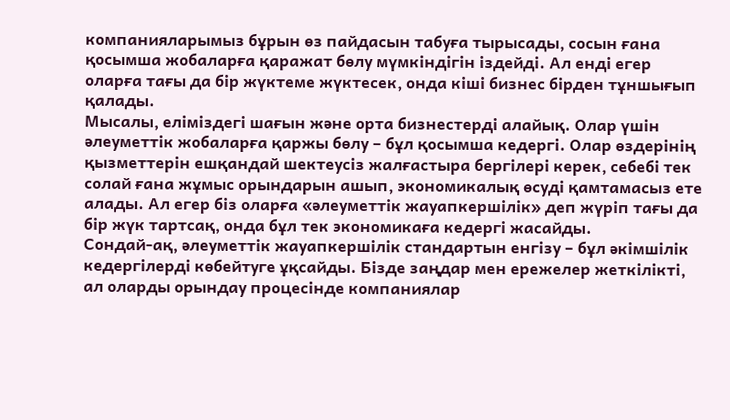компанияларымыз бұрын өз пайдасын табуға тырысады, сосын ғана қосымша жобаларға қаражат бөлу мүмкіндігін іздейді. Ал енді егер оларға тағы да бір жүктеме жүктесек, онда кіші бизнес бірден тұншығып қалады.
Мысалы, еліміздегі шағын және орта бизнестерді алайық. Олар үшін әлеуметтік жобаларға қаржы бөлу – бұл қосымша кедергі. Олар өздерінің қызметтерін ешқандай шектеусіз жалғастыра бергілері керек, себебі тек солай ғана жұмыс орындарын ашып, экономикалық өсуді қамтамасыз ете алады. Ал егер біз оларға «әлеуметтік жауапкершілік» деп жүріп тағы да бір жүк тартсақ, онда бұл тек экономикаға кедергі жасайды.
Сондай-ақ, әлеуметтік жауапкершілік стандартын енгізу – бұл әкімшілік кедергілерді көбейтуге ұқсайды. Бізде заңдар мен ережелер жеткілікті, ал оларды орындау процесінде компаниялар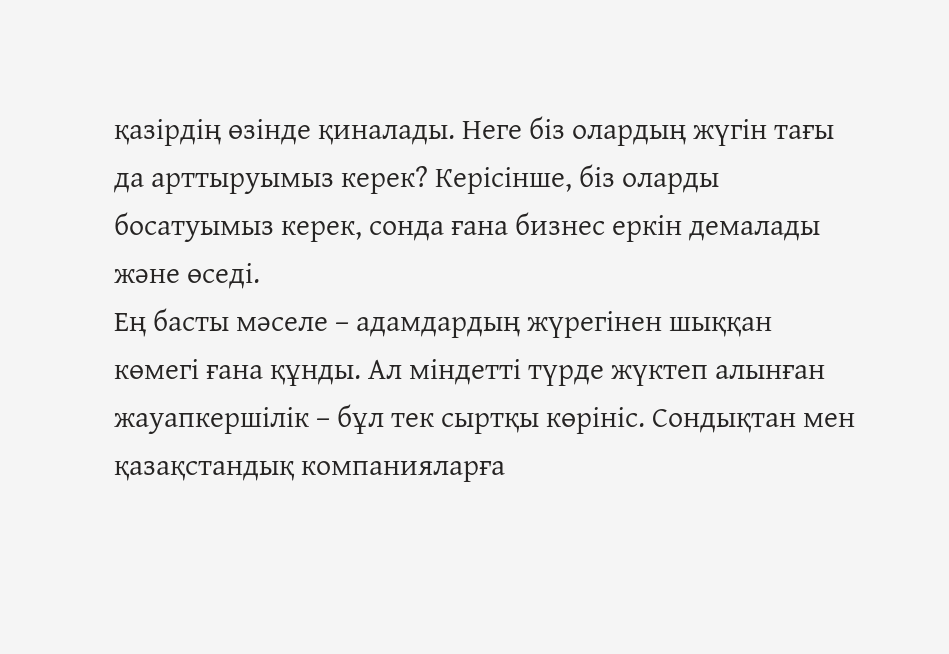қазірдің өзінде қиналады. Неге біз олардың жүгін тағы да арттыруымыз керек? Керісінше, біз оларды босатуымыз керек, сонда ғана бизнес еркін демалады және өседі.
Ең басты мәселе – адамдардың жүрегінен шыққан көмегі ғана құнды. Ал міндетті түрде жүктеп алынған жауапкершілік – бұл тек сыртқы көрініс. Сондықтан мен қазақстандық компанияларға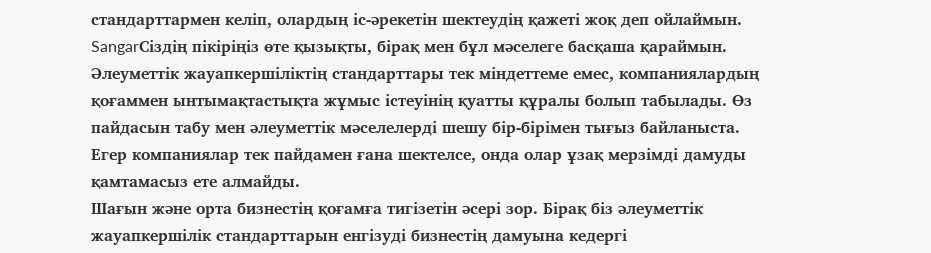стандарттармен келіп, олардың іс-әрекетін шектеудің қажеті жоқ деп ойлаймын.
SangarСіздің пікіріңіз өте қызықты, бірақ мен бұл мәселеге басқаша қараймын. Әлеуметтік жауапкершіліктің стандарттары тек міндеттеме емес, компаниялардың қоғаммен ынтымақтастықта жұмыс істеуінің қуатты құралы болып табылады. Өз пайдасын табу мен әлеуметтік мәселелерді шешу бір-бірімен тығыз байланыста. Егер компаниялар тек пайдамен ғана шектелсе, онда олар ұзақ мерзімді дамуды қамтамасыз ете алмайды.
Шағын және орта бизнестің қоғамға тигізетін әсері зор. Бірақ біз әлеуметтік жауапкершілік стандарттарын енгізуді бизнестің дамуына кедергі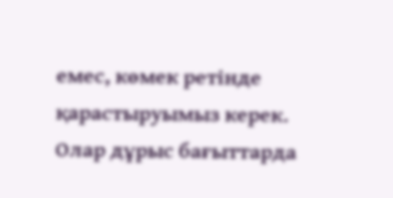емес, көмек ретінде қарастыруымыз керек. Олар дұрыс бағыттарда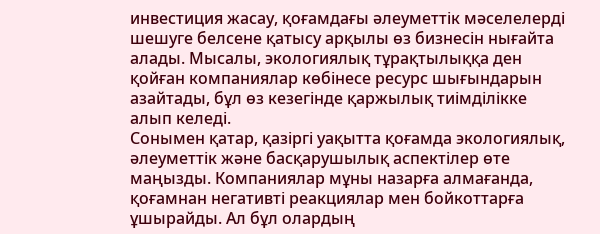инвестиция жасау, қоғамдағы әлеуметтік мәселелерді шешуге белсене қатысу арқылы өз бизнесін нығайта алады. Мысалы, экологиялық тұрақтылыққа ден қойған компаниялар көбінесе ресурс шығындарын азайтады, бұл өз кезегінде қаржылық тиімділікке алып келеді.
Сонымен қатар, қазіргі уақытта қоғамда экологиялық, әлеуметтік және басқарушылық аспектілер өте маңызды. Компаниялар мұны назарға алмағанда, қоғамнан негативті реакциялар мен бойкоттарға ұшырайды. Ал бұл олардың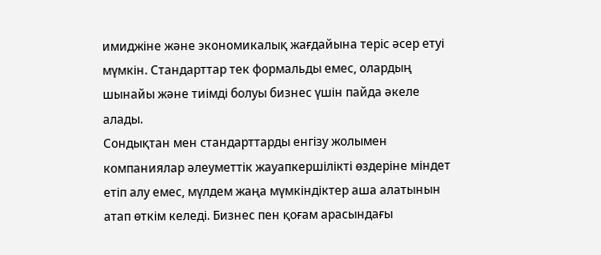имиджіне және экономикалық жағдайына теріс әсер етуі мүмкін. Стандарттар тек формальды емес, олардың шынайы және тиімді болуы бизнес үшін пайда әкеле алады.
Сондықтан мен стандарттарды енгізу жолымен компаниялар әлеуметтік жауапкершілікті өздеріне міндет етіп алу емес, мүлдем жаңа мүмкіндіктер аша алатынын атап өткім келеді. Бизнес пен қоғам арасындағы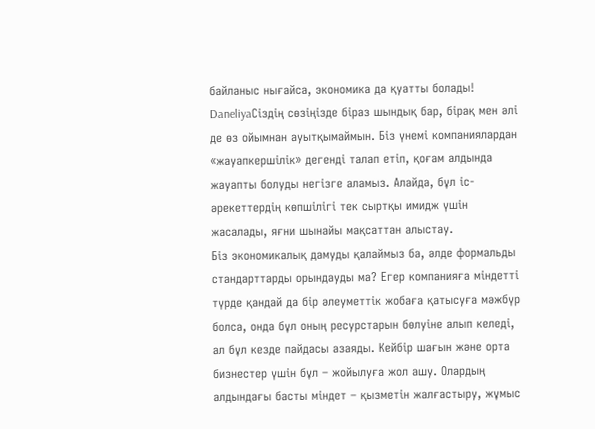байланыс нығайса, экономика да қуатты болады!
DaneliyaСіздің сөзіңізде біраз шындық бар, бірақ мен әлі де өз ойымнан ауытқымаймын. Біз үнемі компаниялардан «жауапкершілік» дегенді талап етіп, қоғам алдында жауапты болуды негізге аламыз. Алайда, бұл іс-әрекеттердің көпшілігі тек сыртқы имидж үшін жасалады, яғни шынайы мақсаттан алыстау.
Біз экономикалық дамуды қалаймыз ба, әлде формальды стандарттарды орындауды ма? Егер компанияға міндетті түрде қандай да бір әлеуметтік жобаға қатысуға мәжбүр болса, онда бұл оның ресурстарын бөлуіне алып келеді, ал бұл кезде пайдасы азаяды. Кейбір шағын және орта бизнестер үшін бұл – жойылуға жол ашу. Олардың алдындағы басты міндет – қызметін жалғастыру, жұмыс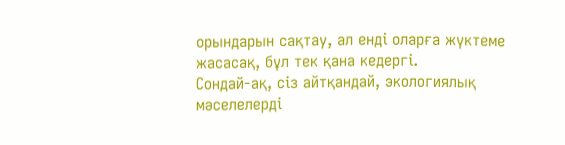орындарын сақтау, ал енді оларға жүктеме жасасақ, бұл тек қана кедергі.
Сондай-ақ, сіз айтқандай, экологиялық мәселелерді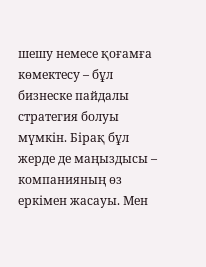шешу немесе қоғамға көмектесу – бұл бизнеске пайдалы стратегия болуы мүмкін. Бірақ бұл жерде де маңыздысы – компанияның өз еркімен жасауы. Мен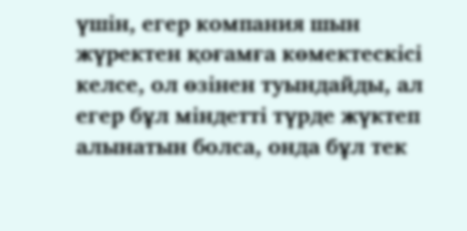үшін, егер компания шын жүректен қоғамға көмектескісі келсе, ол өзінен туындайды, ал егер бұл міндетті түрде жүктеп алынатын болса, онда бұл тек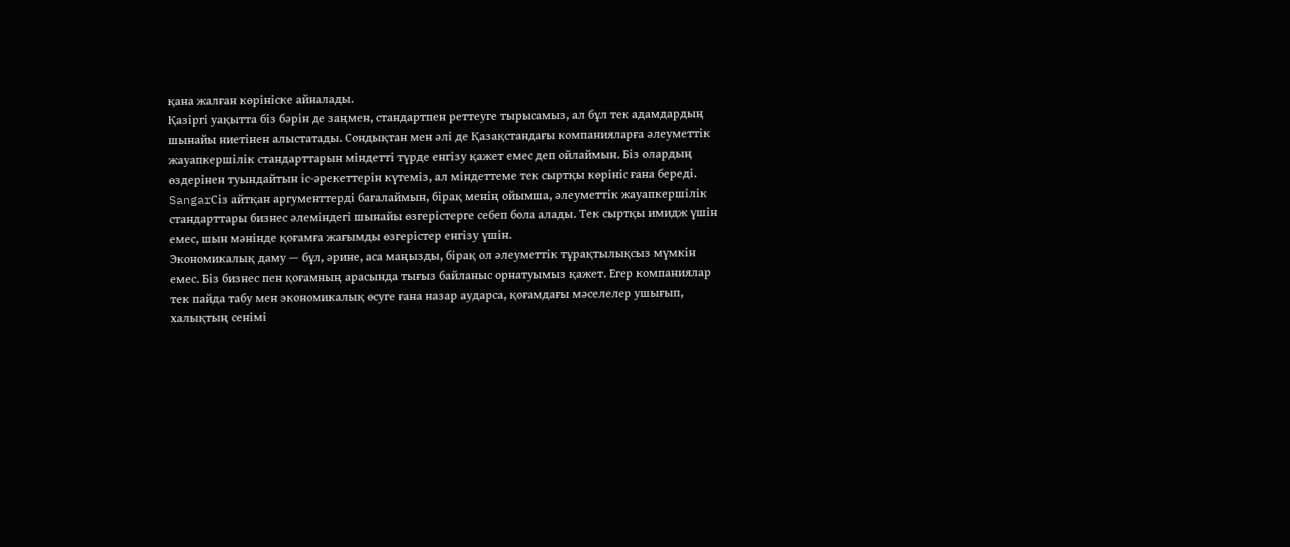қана жалған көрініске айналады.
Қазіргі уақытта біз бәрін де заңмен, стандартпен реттеуге тырысамыз, ал бұл тек адамдардың шынайы ниетінен алыстатады. Сондықтан мен әлі де Қазақстандағы компанияларға әлеуметтік жауапкершілік стандарттарын міндетті түрде енгізу қажет емес деп ойлаймын. Біз олардың өздерінен туындайтын іс-әрекеттерін күтеміз, ал міндеттеме тек сыртқы көрініс ғана береді.
SangarСіз айтқан аргументтерді бағалаймын, бірақ менің ойымша, әлеуметтік жауапкершілік стандарттары бизнес әлеміндегі шынайы өзгерістерге себеп бола алады. Тек сыртқы имидж үшін емес, шын мәнінде қоғамға жағымды өзгерістер енгізу үшін.
Экономикалық даму — бұл, әрине, аса маңызды, бірақ ол әлеуметтік тұрақтылықсыз мүмкін емес. Біз бизнес пен қоғамның арасында тығыз байланыс орнатуымыз қажет. Егер компаниялар тек пайда табу мен экономикалық өсуге ғана назар аударса, қоғамдағы мәселелер ушығып, халықтың сенімі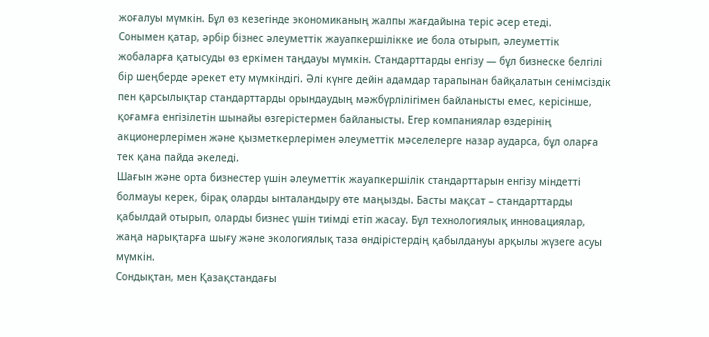жоғалуы мүмкін. Бұл өз кезегінде экономиканың жалпы жағдайына теріс әсер етеді.
Сонымен қатар, әрбір бізнес әлеуметтік жауапкершілікке ие бола отырып, әлеуметтік жобаларға қатысуды өз еркімен таңдауы мүмкін. Стандарттарды енгізу — бұл бизнеске белгілі бір шеңберде әрекет ету мүмкіндігі. Әлі күнге дейін адамдар тарапынан байқалатын сенімсіздік пен қарсылықтар стандарттарды орындаудың мәжбүрлілігімен байланысты емес, керісінше, қоғамға енгізілетін шынайы өзгерістермен байланысты. Егер компаниялар өздерінің акционерлерімен және қызметкерлерімен әлеуметтік мәселелерге назар аударса, бұл оларға тек қана пайда әкеледі.
Шағын және орта бизнестер үшін әлеуметтік жауапкершілік стандарттарын енгізу міндетті болмауы керек, бірақ оларды ынталандыру өте маңызды. Басты мақсат – стандарттарды қабылдай отырып, оларды бизнес үшін тиімді етіп жасау. Бұл технологиялық инновациялар, жаңа нарықтарға шығу және экологиялық таза өндірістердің қабылдануы арқылы жүзеге асуы мүмкін.
Сондықтан, мен Қазақстандағы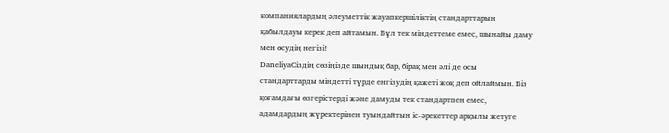компаниялардың әлеуметтік жауапкершіліктің стандарттарын қабылдауы керек деп айтамын. Бұл тек міндеттеме емес, шынайы даму мен өсудің негізі!
DaneliyaСіздің сөзіңізде шындық бар, бірақ мен әлі де осы стандарттарды міндетті түрде енгізудің қажеті жоқ деп ойлаймын. Біз қоғамдағы өзгерістерді және дамуды тек стандартпен емес, адамдардың жүректерінен туындайтын іс-әрекеттер арқылы жетуге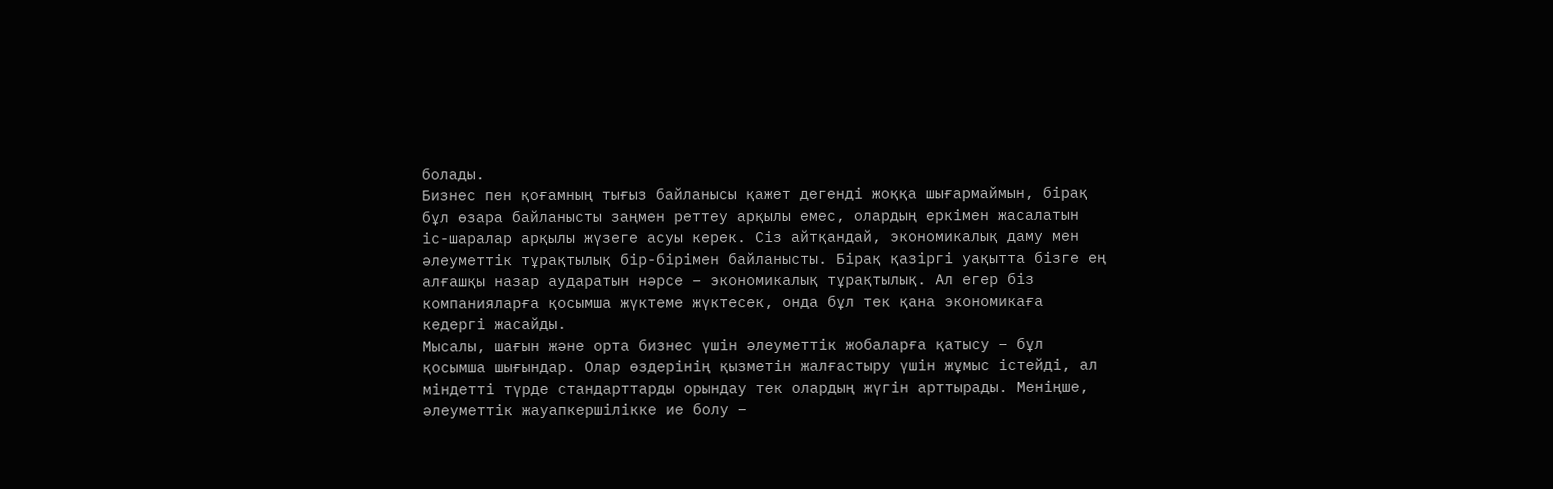болады.
Бизнес пен қоғамның тығыз байланысы қажет дегенді жоққа шығармаймын, бірақ бұл өзара байланысты заңмен реттеу арқылы емес, олардың еркімен жасалатын іс-шаралар арқылы жүзеге асуы керек. Сіз айтқандай, экономикалық даму мен әлеуметтік тұрақтылық бір-бірімен байланысты. Бірақ қазіргі уақытта бізге ең алғашқы назар аударатын нәрсе – экономикалық тұрақтылық. Ал егер біз компанияларға қосымша жүктеме жүктесек, онда бұл тек қана экономикаға кедергі жасайды.
Мысалы, шағын және орта бизнес үшін әлеуметтік жобаларға қатысу – бұл қосымша шығындар. Олар өздерінің қызметін жалғастыру үшін жұмыс істейді, ал міндетті түрде стандарттарды орындау тек олардың жүгін арттырады. Меніңше, әлеуметтік жауапкершілікке ие болу –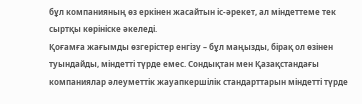бұл компанияның өз еркінен жасайтын іс-әрекет, ал міндеттеме тек сыртқы көрініске әкеледі.
Қоғамға жағымды өзгерістер енгізу – бұл маңызды, бірақ ол өзінен туындайды, міндетті түрде емес. Сондықтан мен Қазақстандағы компаниялар әлеуметтік жауапкершілік стандарттарын міндетті түрде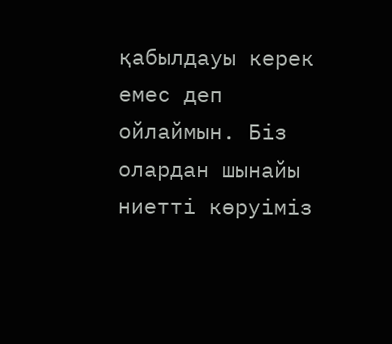қабылдауы керек емес деп ойлаймын. Біз олардан шынайы ниетті көруіміз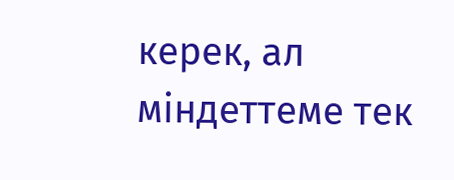керек, ал міндеттеме тек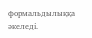формальдылыққа әкеледі.